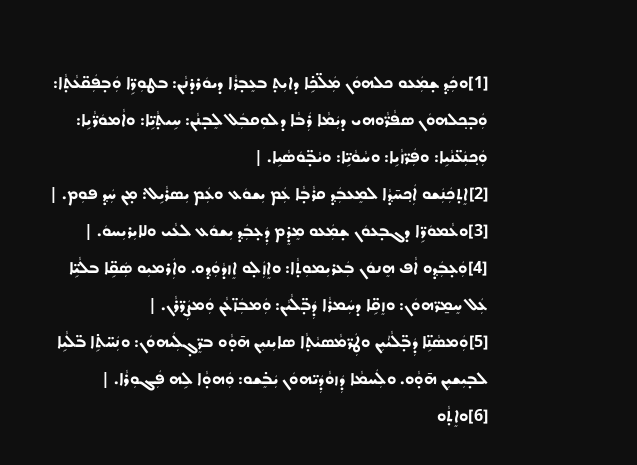[1]ܘܟܲܕ݂ ܫ̣ܡܲܥܘ ܟܠܗܘܿܢ ܡܲܠ̈ܟܹ̇ܐ ܕܐܝܼܬ̣ ܒܥܸܒ̣ܪܵܐ ܕܝܘܿܪܕ̇ܢܵܢ: ܒܛܘܼܪܹ̈ܐ ܘܲܒ̣ܦܲܩ̈ܥܵܬ̣ܵܐ: ܘܲܒ̣ܟ݂ܠܗܘܿܢ ܣܦܵܪ̈ܵܘܗܝ ܕܝܲܡܵܐ ܪܲܒܵܐ ܕܠܘܼܩܒܲܠ ܠܸܒ̣ܢܵܢ: ܚܹܝܬ̣ܵܝܹ̈ܐ: ܘܐܵܡܘܿܪ̈ܵܝܹܐ: ܘܲܟ݂ܢܲܥ̈ܢܵܝܹܐ: ܘܦܲܪ̈ܙܵܝܹܐ: ܘܚܵܘܵܝܹ̈ܐ: ܘܝܵܒ̣̈ܘܿܣܵܝܹܐ. |
[2]ܐܸܬ̣ܟܲܢܲܫܘ ܐܲܟ݂ܚ̄ܕ݂ܵܐ ܠܡܸܥܒܲܕ݂ ܩܪܵܒ̣ܵܐ ܥܲܡ ܝܼܫܘܿܥ ܘܥܲܡ ܝܼܣܪܵܝܹܠ: ܡ̣ܢ ܚܲܕ݂ ܦܘܼܡ. |
[3]ܘܥܵܡܘܿܪܹ̈ܐ ܕܓܒ̣ܥܘܿܢ ܫ̣ܡܲܥܘ ܡܸܕܸ̇ܡ ܕܲܥ̣ܒܲܕ݂ ܝܼܫܘܿܥ ܠܥܵܝ ܘܠܐܝܼܪܝܼܚܘܿ. |
[4]ܘܲܥ̣ܒܲܕ݂ܘ ܐܵܦ ܗܸܢܘܿܢ ܒܲܥܪܝܼܡܘܼܬ̣ܵܐ: ܘܐܸܙܲܠ̣ܘ ܐܸܙܕܵܘܲܕ݂ܘ. ܘܐܲܪܡܝܼܘ ܣܲܩܹ̈ܐ ܒܠܵܝܹ̈ܐ ܥܲܠ ܚܸܡ̱ܪ̈ܗܘܿܢ: ܘܙܸܩܹ̈ܐ ܕܚܲܡܪܵܐ ܕܲܒ̣̈ܠܵܝܵܢ: ܘܲܡܒܲܙ̈ܥܵܢ ܘܲܡܨܲܪ̈ܪܵܢ. |
[5]ܘܲܡܣܵܢܹ̈ܐ ܕܲܒ̣̈ܠܵܝܑܝܼܢ ܘܛܲܪ̈ܡܵܣܝܵܬ̣ܵܐ ܣܐܝܼܢܝܼܢ ܗ̄ܘ̣ܵܘ ܒܪܸ̈ܓ̣ܠܲܝܗܘܿܢ: ܘܢܲܚ̈ܬܹ̇ܐ ܒ̈ܠܵܝܹܐ ܠܒ̣ܝܼܫܝܼܢ ܗ̄ܘ̣ܵܘ. ܘܠܲܚܡܵܐ ܕܲܙܘܵܕܲܝ̈ܗܘܿܢ ܝܲܒܸ̇ܫܘ: ܘܲܗܘ̣ܵܐ ܠܹܗ ܦܲܓܘܼܪܵܐ. |
[6]ܘܐܸܬ̣ܵܘ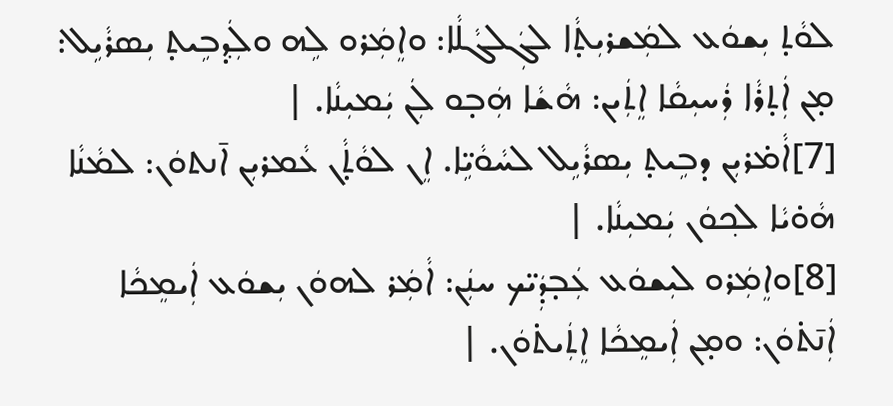ܠܘܵܬ̣ ܝܼܫܘܿܥ ܠܡܲܫܪܝܼܬ̣ܵܐ ܠܓܲܠܓܵܠܵܐ: ܘܐܸܡܲܪܘ ܠܹܗ ܘܠܲܕ݂ܒܹܝܬ̣ ܝܼܣܪܵܝܹܠ: ܡ̣ܢ ܐܲܬ̣ܪܵܐ ܪܲܚܝܼܩܵܐ ܐܸܬܲܝܢ: ܗܵܫܵܐ ܗܲܒ̣ܘ ܠܲܢ ܝܲܡܝܼܢܵܐ. |
[7]ܐܵܡ̇ܪܝܼܢ ܕܒܹܝܬ̣ ܝܼܣܪܵܝܹܠ ܠܚܵܘܵܝܹ̈ܐ. ܐܸܢ ܠܘܵܬ̣ܵܢ ܥܵܡܪܝܼܢ ܐ̄ܢܬܘܿܢ: ܠܡܵܢܵܐ ܗܵܘ̇ܝܵܐ ܠܟ݂ܘܿܢ ܝܲܡܝܼܢܵܐ. |
[8]ܘܐܸܡܲܪܘ ܠܝܼܫܘܿܥ ܥܲܒ̣ܕܲܝ̈ܟ ܚܢܲܢ: ܐܵܡܲܪ ܠܗܘܿܢ ܝܼܫܘܿܥ ܐܲܝܡܸܟܵܐ ܐܲܢ̄ܬ̇ܘܿܢ: ܘܡ̣ܢ ܐܲܝܡܸܟܵܐ ܐܸܬܲܝܬ̇ܘܿܢ. |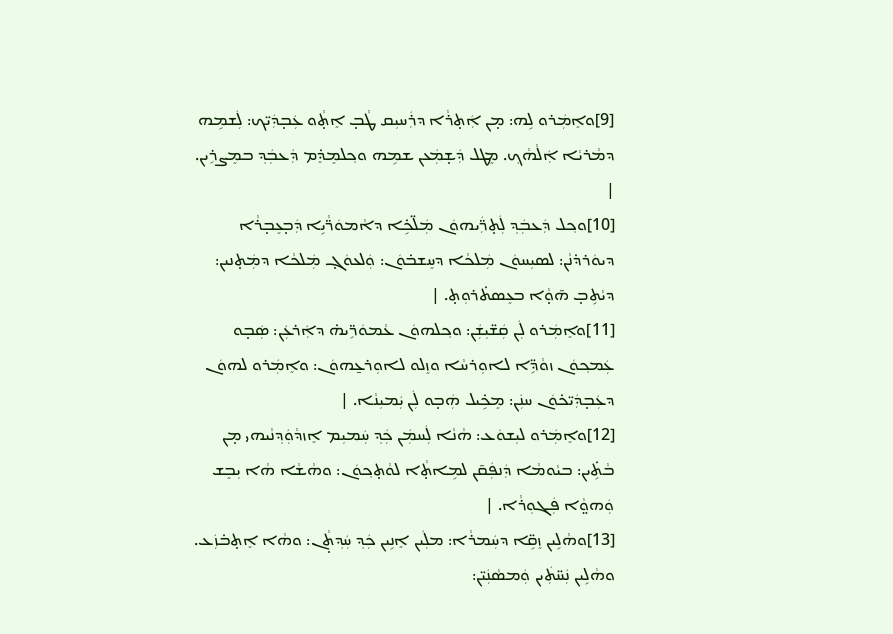[9]ܘܐܸܡܲܪܘ ܠܹܗ: ܡ̣ܢ ܐܲܬ̣ܪܵܐ ܕܪܲܚܝܼܩ ܛܵܒ̣ ܐܸܬ̣ܵܘ ܥܲܒ̣ܕܲܝ̈ܟ: ܠܲܫܡܹܗ ܕܡܵܪܝܵܐ ܐܲܠܵܗܵܟ݂. ܡܸܛܠ ܕܲܫ̣ܡܲܥܢ ܫܡܹܗ ܘܟ݂ܠܡܸܕܸ̇ܡ ܕܲܥܒܲܕ݂ ܒܡܸܨܪܹܝܢ. |
[10]ܘܟ݂ܠ ܕܲܥܒܲܕ݂ ܠܲܬ̣ܪ̈ܲܝܗܘܿܢ ܡܲܠ̈ܟܹ̇ܐ ܕܐܵܡܘܿܪ̈ܵܝܹܐ ܕܲܒ̣ܥܸܒ̣ܪܵܐ ܕܝܘܿܪܕ̇ܢܵܢ: ܠܣܝܼܚܘܿܢ ܡܲܠܟܵܐ ܕܚܸܫܒ̇ܘܿܢ: ܘܲܠܥܘܿܓ̣ ܡܲܠܟܵܐ ܕܡܲܬ̣ܢܝܢ: ܕܝܵܬܹܒ̣ ܗ̄ܘ̣ܵܐ ܒܥܸܣܬ̇ܪܘܼܬ̣. |
[11]ܘܐܸܡܲܪܘ ܠܲܢ ܩܲܫ̈ܝܼܫܲܢ: ܘܟ݂ܠܗܘܿܢ ܥܵܡܘܿܪܹ̈ܝܗ̇ ܕܐܲܪܥܲܢ: ܣܲܒ̣ܘ ܥܲܡܟ݂ܘܿܢ ܙܘܵܕܹ̈ܐ ܠܐܘܼܪܚܵܐ ܘܙܸܠܘ ܠܐܘܼܪܥ̱ܗܘܿܢ: ܘܐܸܡܲܪܘ ܠܗܘܿܢ ܕܥܲܒ̣ܕܲܝ̈ܟ̇ܘܿܢ ܚܢܲܢ: ܡܸܟܹ̇ܝܠ ܗܲܒ̣ܘ ܠܲܢ ܝܲܡܝܼܢܵܐ. |
[12]ܘܐܸܡܲܪܘ ܠܝܼܫܘܿܥ: ܗܵܢܵܐ ܠܲܚܡܲܢ ܟܲܕ݂ ܚܲܡܝܼܡ ܐܸܙܕܵܘܲܕ݂ܢܵܝܗܝ ܡ̣ܢ ܒܵܬܹ̇ܝܢ: ܒܝܵܘܡܵܐ ܕܲܢܦܲܩ̄ܢ ܠܡܹܐܬ̣ܵܐ ܠܘܵܬ̣ܟ݂ܘܿܢ: ܘܗܵܫܵܐ ܗܵܐ ܝܼܒܸܫ ܘܲܗܘ̤ܵܐ ܦܲܓܘܼܪܵܐ. |
[13]ܘܗܵܠܹܝܢ ܙܸܩܹ̈ܐ ܕܚܲܡܪܵܐ: ܡܠܲܝܢ ܐܸܢܹܝܢ ܟܲܕ݂ ܚܲܕ݂ܬ̣ܵܢ: ܘܗܵܐ ܐܸܬ̣ܒ̇ܙܲܥ. ܘܗܵܠܹܝܢ ܢܲܚ̈ܬܲܝܢ ܘܲܡܣܵܢܲܝ̈ܢ: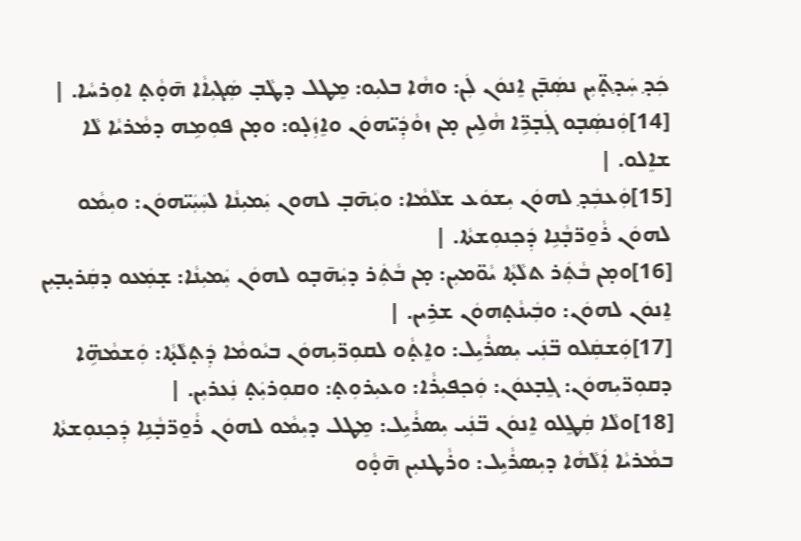ܟܲܕ݂ ܚܲܕ݂ܬ̣̈ܝܼܢ ܢܣܲܒ̣̄ܢ ܐܸܢܘܿܢ ܠܲܢ: ܘܗܵܐ ܒܠܝܼܘ: ܡܸܛܠ ܕܛܵܒ̣ ܣܲܓܝܼܐܵܐ ܗ̄ܘ̣ܵܬ̣ ܐܘܼܪܚܵܐ. |
[14]ܘܲܢܣܲܒ̣ܘ ܓܲܒ̣ܪܹ̈ܐ ܗܵܠܹܝܢ ܡ̣ܢ ܙܘܵܕܲܝ̈ܗܘܿܢ ܘܐܸܙܲܠ̣ܘ: ܘܡ̣ܢ ܦܘܼܡܹܗ ܕܡܵܪܝܵܐ ܠܵܐ ܫܐܸܠܘ. |
[15]ܘܲܥܒܲܕ݂ ܠܗܘܿܢ ܝܼܫܘܿܥ ܫܠܵܡܵܐ: ܘܝܲܗ̄ܒ̣ ܠܗܘܢ ܝܲܡܝܼܢܵܐ ܠܚܲܝܲܝ̈ܗܘܿܢ: ܘܝܼܡܵܘ ܠܗܘܿܢ ܪܵܘ̱ܪ̈ܒ̣ܵܢܹܐ ܕܲܟ݂ܢܘܼܫܬܵܐ. |
[16]ܘܡ̣ܢ ܒܵܬܲܪ ܬܠܵܬ̣ܵܐ ܝܵܘ̈ܡܝܼܢ: ܡ̣ܢ ܒܵܬܲܪ ܕܝܲܗ̄ܒ̣ܘ ܠܗܘܿܢ ܝܲܡܝܼܢܵܐ: ܫ̣ܡܲܥܘ ܕܩܲܪܝ̣ܒ̣ܝܼܢ ܐܸܢܘܿܢ ܠܗܘܿܢ: ܘܒܲܝܢܵܬ̣ܗܘܿܢ ܫܪܹܝܢ. |
[17]ܘܲܫܩܲܠܘ ܒ̈ܢܲܝ ܝܼܣܪܵܝܹܠ: ܘܐܸܬ̣ܵܘ ܠܩܘܼܪ̈ܝܼܗܘܿܢ ܒܝܵܘܡܵܐ ܕܲܬ̣ܠܵܬ̣ܵܐ: ܘܲܫܡܵܗܹ̈ܐ ܕܩܘܼܪ̈ܝܼܗܘܿܢ: ܓܸܒ̣ܥܘܿܢ: ܘܲܟ݂ܦܝܼܪܵܐ: ܘܥܝܼܪܘܼܬ̣: ܘܩܘܼܪܝܲܬ̣ ܢܲܥܪܝܼܢ. |
[18]ܘܠܵܐ ܩܲܛܸܠܘ ܐܸܢܘܿܢ ܒ̈ܢܲܝ ܝܼܣܪܵܝܹܠ: ܡܸܛܠ ܕܝܼܡܵܘ ܠܗܘܿܢ ܪܵܘ̱ܪ̈ܒ̣ܵܢܹܐ ܕܲܟ݂ܢܘܼܫܬܵܐ ܒܡܵܪܝܵܐ ܐܲܠܵܗܵܐ ܕܝܼܣܪܵܝܹܠ: ܘܪܵܛܢܝܼܢ ܗ̄ܘ̣ܵܘ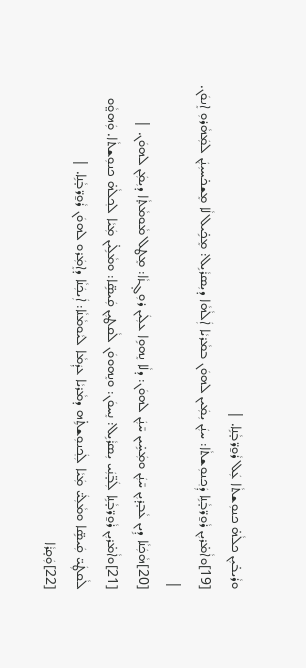ܘܪܵܝܒ̇ܝܼܢ ܟܠܵܗ̇ ܟܢܘܼܫܬܵܐ ܥܲܠ ܪܵܘ̱ܪ̈ܒ̣ܵܢܹܐ. |
[19]ܘܐܵܡ̇ܪܝܼܢ ܪܵܘ̱ܪ̈ܒ̣ܵܢܹܐ ܕܲܟ݂ܢܘܼܫܬܵܐ: ܚܢܲܢ ܝܼܡܲܝܢ ܠܗܘܿܢ ܒܡܵܪܝܵܐ ܐܲܠܵܗܵܐ ܕܝܼܣܪܵܝܹܠ: ܡܸܟܹ̇ܝܠ ܠܵܐ ܡܸܫܟ̇ܚܝܼܢܲܢ ܠܡܲܗܵܪܘܼ ܐܸܢܘܿܢ. |
[20]ܗܵܟܲܢܵܐ ܕܹܝܢ ܥܵܒ̣ܕ̇ܝܼܢ ܚ̄ܢܲܢ ܘܡܲܚܹ̇ܝܢ ܚ̄ܢܲܢ ܠܗܘܿܢ: ܕܠܵܐ ܢܸܗܘܹܐ ܥܠܲܝܢ ܪܘܼܓ̣ܙܵܐ: ܡܸܛܠ ܡܵܘܡܵܬ̣ܵܐ ܕܝܼܡܲܢ ܠܗܘܿܢ. |
[21]ܘܐܵܡ̇ܪܝܼܢ ܪܵܘ̱ܪ̈ܒ̣ܵܢܹܐ ܠܲܒ̣̈ܢܲܝ ܝܼܣܪܵܝܹܠ: ܢܸܚܘܿܢ: ܘܢܸܗܘܘܿܢ ܠܵܩܛܝܼܢ ܩܲܝܣܹ̈ܐ: ܘܡܵܠܹ̇ܝܢ ܡܲܝܵܐ ܠܟ݂ܠܵܗ̇ ܟܢܘܼܫܬܵܐ. ܘܲܗܘ̤ܵܘ ܠܵܩܛܲܝ̈ ܩܲܝܣܹ̈ܐ ܘܡܵܠܲܝ̈ ܡܲܝܵܐ ܠܲܟ݂ܢܘܼܫܬܹ̇ܗ ܕܡܵܪܝܵܐ ܥܕܲܡܵܐ ܠܝܵܘܡܵܢܵܐ: ܐܲܝܟܲܢܵܐ ܕܐܸܡܲܪܘ ܠܗܘܿܢ ܪܵܘ̱ܪ̈ܒ̣ܵܢܹܐ. |
[22]ܘܲܩ̣ܪܵܐ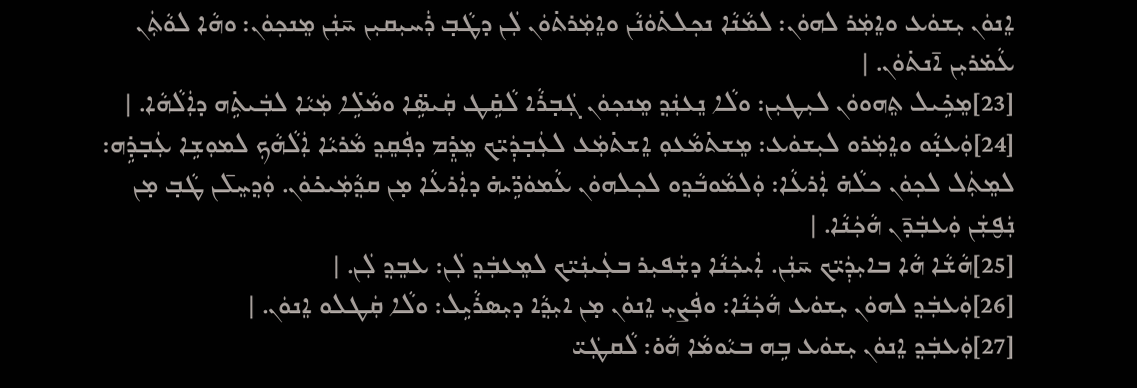ܐܸܢܘܿܢ ܝܼܫܘܿܥ ܘܐܸܡܲܪ ܠܗܘܿܢ: ܠܡܵܢܵܐ ܢܟ݂ܠܬ̇ܘܿܢܵܢ ܘܐܸܡܲܪܬ̇ܘܿܢ ܠܲܢ ܕܛܵܒ̣ ܪܲܚܝܼܩܝܼܢ ܚ̄ܢܲܢ ܡܸܢܟ݂ܘܿܢ: ܘܗܵܐ ܠܘܵܬܲܢ ܥܵܡ̇ܪܝܼܢ ܐ̄ܢܬ̇ܘܿܢ. |
[23]ܡܸܟܹ̇ܝܠ ܬܸܗܘܘܿܢ ܠܝܼܛܝܼܢ: ܘܠܵܐ ܢܸܥܢܲܕ݂ ܡܸܢܟ݂ܘܿܢ ܓܲܒ̣ܪܵܐ ܠܵܩܹ̇ܛ ܩܲܝܣܹ̈ܐ ܘܡܵܠܹ̇ܐ ܡܲܝܵܐ ܠܒܲܝܬܹ̇ܗ ܕܐܲܠܵܗܵܐ. |
[24]ܘܲܥܢ̣ܵܘ ܘܐܸܡܲܪܘ ܠܝܼܫܘܿܥ: ܡܸܫܬ̇ܡܵܥܘܼ ܐܸܫܬ̇ܡܲܥ ܠܥܲܒ̣ܕܲܝ̈ܟ ܡܸܕܸ̇ܡ ܕܦܲܩܸܕ݂ ܡܵܪܝܵܐ ܐܲܠܵܗܵܟ݂ ܠܡܘܼܫܹܐ ܥܲܒ̣ܕܹ̇ܗ: ܠܡܸܬܲܠ ܠܟ݂ܘܿܢ ܟܠܵܗ̇ ܐܲܪܥܵܐ: ܘܲܠܡܵܘܒܵܕ݂ܘ ܠܟ݂ܠܗܘܿܢ ܥܵܡܘܿܪܹ̈ܝܗ̇ ܕܐܲܪܥܵܐ ܡ̣ܢ ܩܕ݂ܵܡܲܝܟ̇ܘܿܢ. ܘܲܕ݂ܚܸܠ̄ܢ ܛܵܒ̣ ܡ̣ܢ ܢܲܦ̮ܫܲܢ ܘܲܥܒܲܕ̄ܢ ܗܵܟܲܢܵܐ. |
[25]ܗܵܫܵܐ ܗܵܐ ܒܐܝܼܕܲܝ̈ܟ ܚ̄ܢܲܢ. ܐܲܝܟܲܢܵܐ ܕܫܲܦܝܼܪ ܒܥܲܝܢܲܝ̈ܟ ܠܡܸܥܒܲܕ݂ ܠܲܢ: ܥܒܸܕ݂ ܠܲܢ. |
[26]ܘܲܥܒܲܕ݂ ܠܗܘܿܢ ܝܼܫܘܿܥ ܗܵܟܲܢܵܐ: ܘܦܲܨܝܼ ܐܸܢܘܿܢ ܡ̣ܢ ܐܝܼܕ݂ܵܐ ܕܝܼܣܪܵܝܹܠ: ܘܠܵܐ ܩܲܛܠܘ ܐܸܢܘܿܢ. |
[27]ܘܲܥܒܲܕ݂ ܐܸܢܘܿܢ ܝܼܫܘܿܥ ܒܹܗ ܒܝܵܘܡܵܐ ܗܵܘ̇: ܠܵܩܛܲܝ̈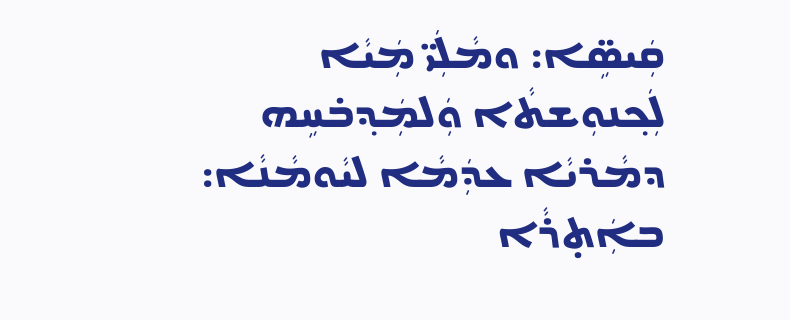ܩܲܝܣܹ̈ܐ: ܘܡܵܠܲܝ̈ ܡܲܝܵܐ ܠܲܟ݂ܢܘܼܫܬܵܐ ܘܲܠܡܲܕ݂ܒ̇ܚܹܗ ܕܡܵܪܝܵܐ ܥܕܲܡܵܐ ܠܝܵܘܡܵܢܵܐ: ܒܐܲܬ̣ܪܵܐ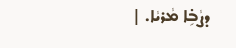ܕܨܵܒܹ̇ܐ ܡܵܪܝܵܐ. |